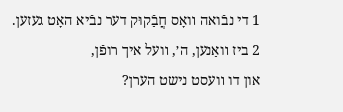1 די נבֿואה װאָס חֲבַֿקוּק דער נבֿיא האָט געזען.
2 ביז װאַנען, ה׳, װעל איך רופֿן,
און דו װעסט נישט הערן?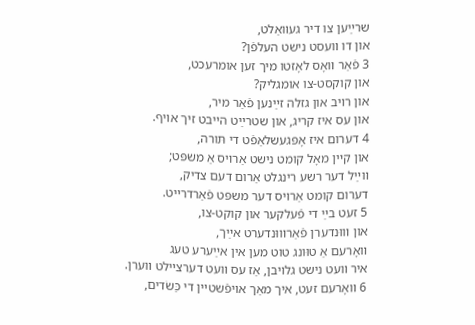שרײַען צו דיר געװאַלט,
און דו װעסט נישט העלפֿן?
3 פֿאַר װאָס לאָזטו מיך זען אומרעכט,
און קוקסט-צו אומגליק?
און רױב און גזלה זײַנען פֿאַר מיר,
און עס איז קריג, און שטרײַט הײבט זיך אױף.
4 דערום איז אָפּגעשלאַפֿט די תּורה,
און קײן מאָל קומט נישט אַרױס אַ משפּט;
װײַל דער רשע רינגלט אַרום דעם צדיק,
דערום קומט אַרױס דער משפּט פֿאַרדרײט.
5 זעט בײַ די פֿעלקער און קוקט-צו,
און װוּנדערן פֿאַרװוּנדערט אײַך,
װאָרעם אַ טוּונג טוט מען אין אײַערע טעג
איר װעט נישט גלױבן, אַז עס װעט דערצײלט װערן.
6 װאָרעם זעט, איך מאַך אױפֿשטײן די כַּשׂדים,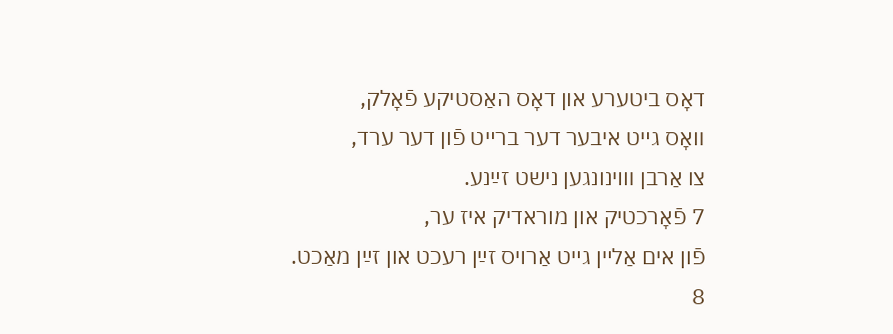דאָס ביטערע און דאָס האַסטיקע פֿאָלק,
װאָס גײט איבער דער ברײט פֿון דער ערד,
צו אַרבן װױנונגען נישט זײַנע.
7 פֿאָרכטיק און מוראדיק איז ער,
פֿון אים אַלײן גײט אַרױס זײַן רעכט און זײַן מאַכט.
8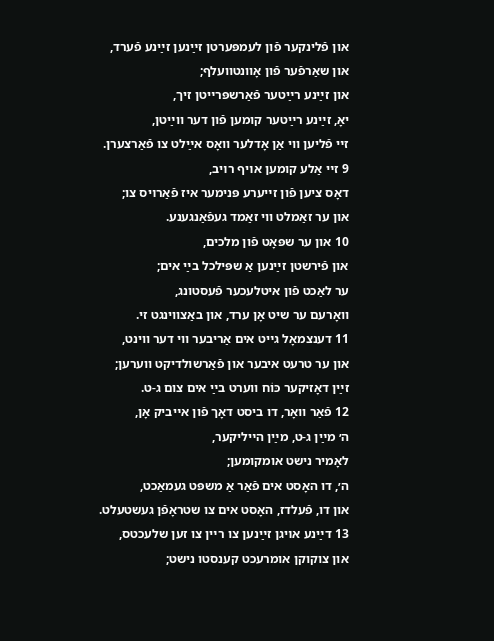און פֿלינקער פֿון לעמפּערטן זײַנען זײַנע פֿערד,
און שאַרפֿער פֿון אָװנטװעלף;
און זײַנע רײַטער פֿאַרשפּרײטן זיך,
יאָ, זײַנע רײַטער קומען פֿון דער װײַטן,
זײ פֿליען װי אַן אָדלער װאָס אײַלט צו פֿאַרצערן.
9 זײ אַלע קומען אױף רױב,
דאָס ציען פֿון זײערע פּנימער איז פֿאַרױס צו;
און ער זאַמלט װי זאַמד געפֿאַנגענע.
10 און ער שפּאָט פֿון מלכים,
און פֿירשטן זײַנען אַ שפּילכל בײַ אים;
ער לאַכט פֿון איטלעכער פֿעסטונג,
װאָרעם ער שיט אָן ערד, און באַצװינגט זי.
11 דענצמאָל גײט אים אַריבער װי דער װינט,
און ער טרעט איבער און פֿאַרשולדיקט װערען;
זײַן דאָזיקער כּוֹח װערט בײַ אים צום ג-ט.
12 פֿאַר װאָר, דו ביסט דאָך פֿון אײביק אָן,
ה׳ מײַן ג-ט, מײַן הײליקער,
לאָמיר נישט אומקומען;
ה׳, דו האָסט אים פֿאַר אַ משפּט געמאַכט,
און דו, פֿעלדז, האָסט אים צו שטראָפֿן געשטעלט.
13 דײַנע אױגן זײַנען צו רײן צו זען שלעכטס,
און צוקוקן אומרעכט קענסטו נישט;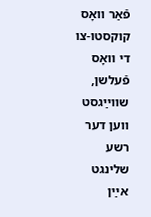פֿאַר װאָס קוקסטו-צו די װאָס פֿעלשן,
שװײַגסט װען דער רשע שלינגט אײַן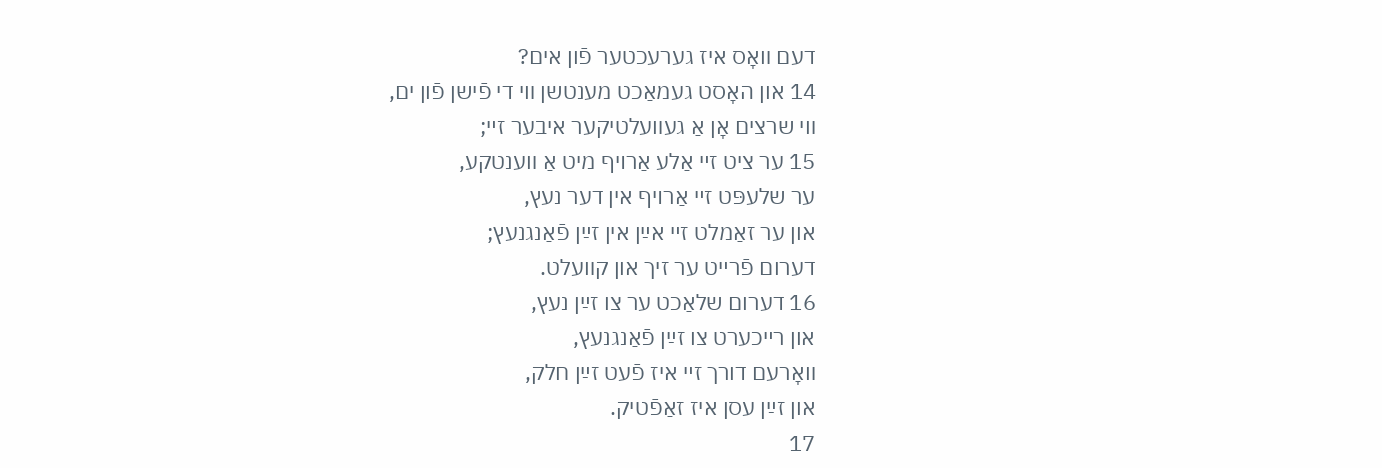דעם װאָס איז גערעכטער פֿון אים?
14 און האָסט געמאַכט מענטשן װי די פֿישן פֿון ים,
װי שרצים אָן אַ געװעלטיקער איבער זײ;
15 ער ציט זײ אַלע אַרױף מיט אַ װענטקע,
ער שלעפּט זײ אַרױף אין דער נעץ,
און ער זאַמלט זײ אײַן אין זײַן פֿאַנגנעץ;
דערום פֿרײט ער זיך און קװעלט.
16 דערום שלאַכט ער צו זײַן נעץ,
און רײכערט צו זײַן פֿאַנגנעץ,
װאָרעם דורך זײ איז פֿעט זײַן חלק,
און זײַן עסן איז זאַפֿטיק.
17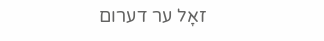זאָל ער דערום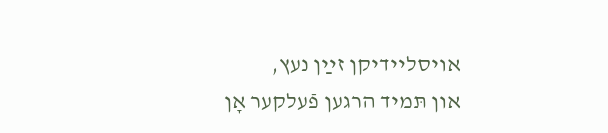אױסלײדיקן זײַן נעץ,
און תּמיד הרגען פֿעלקער אָן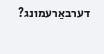דערבאַרעמונג?